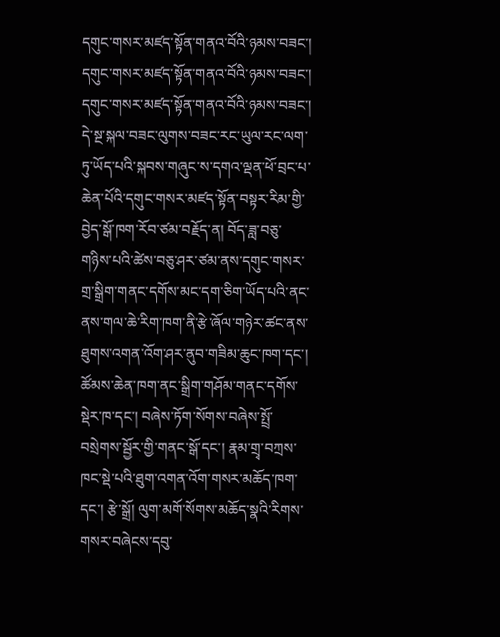དགུང་གསར་མཛད་སྟོན་གནའ་བོའི་ཉམས་བཟང་།
དགུང་གསར་མཛད་སྟོན་གནའ་བོའི་ཉམས་བཟང་།
དགུང་གསར་མཛད་སྟོན་གནའ་བོའི་ཉམས་བཟང་།
དེ་སྔ་སྐལ་བཟང་ལུགས་བཟང་རང་ཡུལ་རང་ལག་ཏུ་ཡོད་པའི་སྐབས་གཞུང་ས་དགའ་ལྡན་ཕོ་བྲང་པ་ཆེན་པོའི་དགུང་གསར་མཛད་སྟོན་བསྟར་རིམ་གྱི་བྱེད་སྒོ་ཁག་རོབ་ཙམ་བརྗོད་ན། བོད་ཟླ་བཅུ་གཉིས་པའི་ཚེས་བཅུ་ཤར་ཙམ་ནས་དགུང་གསར་གྲ་སྒྲིག་གནང་དགོས་མང་དག་ཅིག་ཡོད་པའི་ནང་ནས་གལ་ཆེ་རིག་ཁག་ནི་རྩེ་ཞོལ་གཉེར་ཚང་ནས་ཐུགས་འགན་འོག་ཤར་ནུབ་གཟིམ་ཆུང་ཁག་དང་། ཚོམས་ཆེན་ཁག་ནང་སྒྲིག་གཤོམ་གནང་དགོས་སྡེར་ཁ་དང་། བཞེས་ཏོག་སོགས་བཞེས་སྤྲོ་བསྲེགས་སྦྱོར་གྱི་གནང་སྒོ་དང་། རྣམ་གྲྭ་བཀྲས་ཁང་སྡེ་པའི་ཐུག་འགན་འོག་གསར་མཆོད་ཁག་དང་། རྩེ་སྒྲོ། ལུག་མགོ་སོགས་མཆོད་སྣའི་རིགས་གསར་བཞེངས་དབུ་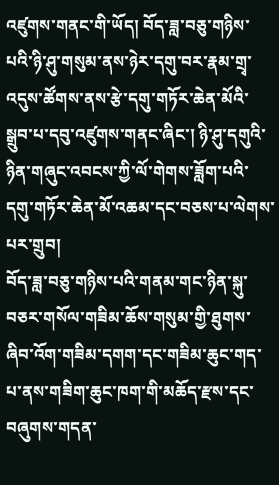འཛུགས་གནང་གི་ཡོད། བོད་ཟླ་བཅུ་གཉིས་པའི་ཉི་ཤུ་གསུམ་ནས་ཉེར་དགུ་བར་རྣམ་གྲྭ་འདུས་ཚོགས་ནས་རྩེ་དགུ་གཏོར་ཆེན་མོའི་སྒྲུབ་པ་དབུ་འཛུགས་གནང་ཞིང་། ཉི་ཤུ་དགུའི་ཉིན་གཞུང་འབངས་ཀྱི་ལོ་གེགས་ཟློག་པའི་དགུ་གཏོར་ཆེན་མོ་འཆམ་དང་བཅས་པ་ལེགས་པར་གྲུབ།
བོད་ཟླ་བཅུ་གཉིས་པའི་གནམ་གང་ཉིན་སྐུ་བཅར་གསོལ་གཟིམ་ཆོས་གསུམ་གྱི་ཐུགས་ཞིབ་འོག་གཟིམ་དགག་དང་གཟིམ་ཆུང་གད་པ་ནས་གཟིག་ཆུང་ཁག་གི་མཆོད་རྫས་དང་བཞུགས་གདན་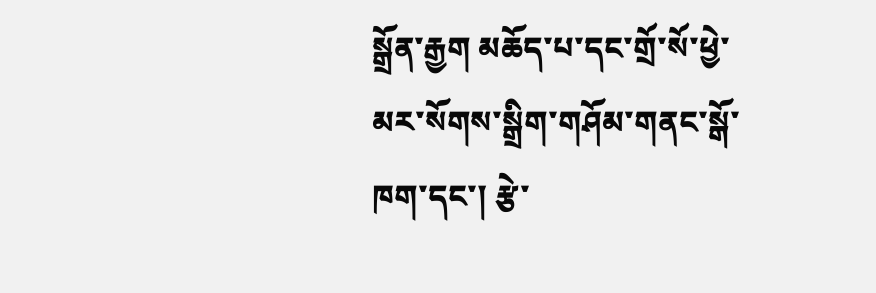སྒྲོན་རྒྱག མཆོད་པ་དང་གྲོ་སོ་ཕྱེ་མར་སོགས་སྒྲིག་གཤོམ་གནང་སྒོ་ཁག་དང་། རྩེ་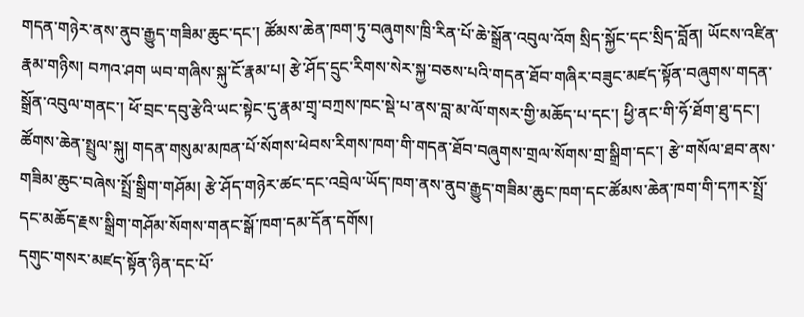གདན་གཉེར་ནས་ནུབ་རྒྱུད་གཟིམ་ཆུང་དང་། ཚོམས་ཆེན་ཁག་ཏུ་བཞུགས་ཁྲི་རིན་པོ་ཆེ་སྒྲོན་འབུལ་འོག སྲིད་སྐྱོང་དང་སྲིད་བློན། ཡོངས་འཛིན་རྣམ་གཉིས། བཀའ་ཤག ཡབ་གཞིས་སྐུ་ངོ་རྣམ་པ། རྩེ་ཤོད་དྲུང་རིགས་སེར་སྐྱ་བཅས་པའི་གདན་ཐོབ་གཞིར་བཟུང་མཛད་སྟོན་བཞུགས་གདན་སྒྲོན་འབུལ་གནང་། ཕོ་བྲང་དབུ་རྩེའི་ཡང་སྟེང་དུ་རྣམ་གྲྭ་བཀྲས་ཁང་སྡེ་པ་ནས་བླ་མ་ལོ་གསར་གྱི་མཆོད་པ་དང་། ཕྱི་ནང་གི་ཧོ་ཐོག་ཐུ་དང་། ཚོགས་ཆེན་སྤྲུལ་སྐུ། གདན་གསུམ་མཁན་པོ་སོགས་ཕེབས་རིགས་ཁག་གི་གདན་ཐོབ་བཞུགས་གྲལ་སོགས་གྲ་སྒྲིག་དང་། རྩེ་གསོལ་ཐབ་ནས་གཟིམ་ཆུང་བཞེས་སྤྲོ་སྒྲིག་གཤོམ། རྩེ་ཤོད་གཉེར་ཚང་དང་འབྲེལ་ཡོད་ཁག་ནས་ནུབ་རྒྱུད་གཟིམ་ཆུང་ཁག་དང་ཚོམས་ཆེན་ཁག་གི་དཀར་སྤྲོ་དང་མཆོད་རྗས་སྒྲིག་གཤོམ་སོགས་གནང་སྒོ་ཁག་དམ་དོན་དགོས།
དགུང་གསར་མཛད་སྟོན་ཉིན་དང་པོ་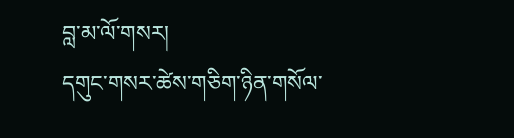བླ་མ་ལོ་གསར།
དགུང་གསར་ཚེས་གཅིག་ཉིན་གསོལ་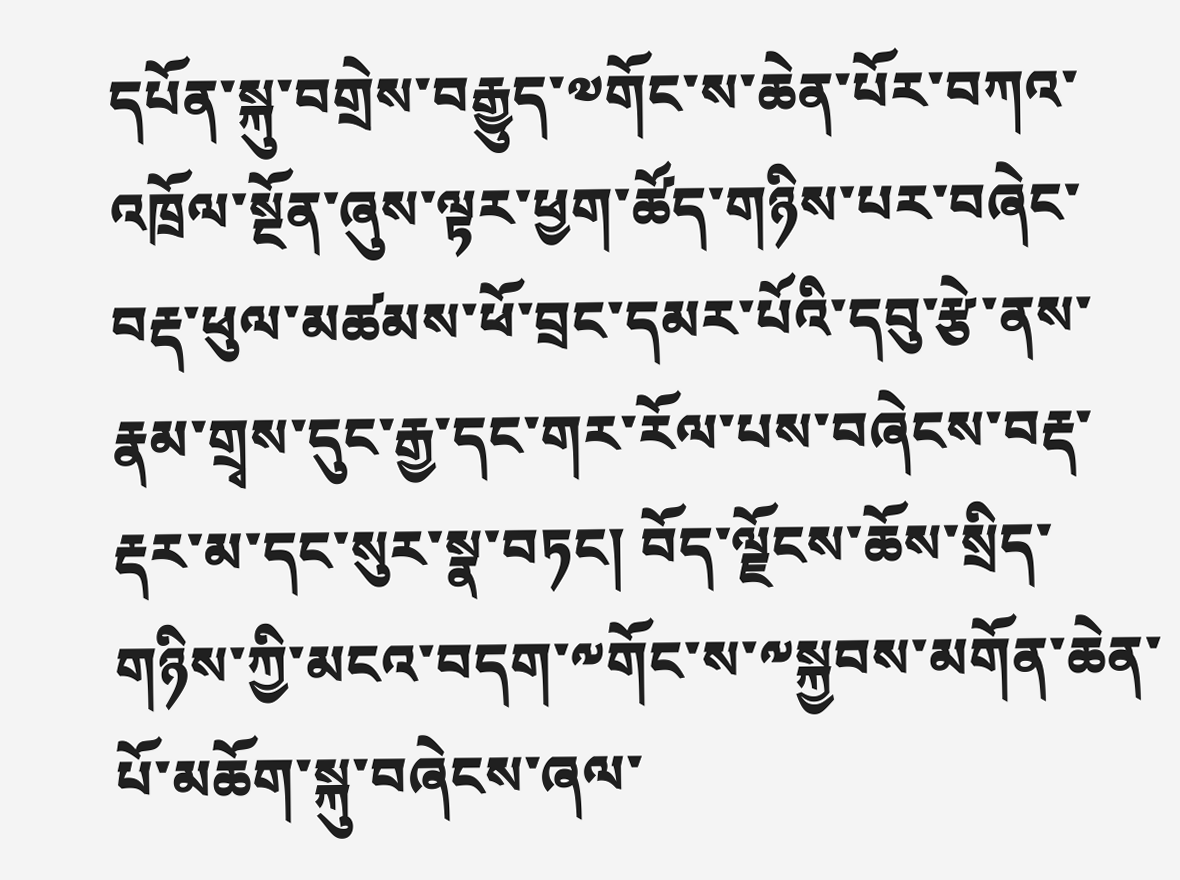དཔོན་སྐུ་བགྲེས་བརྒྱུད་༧གོང་ས་ཆེན་པོར་བཀའ་འཁྲོལ་སྔོན་ཞུས་ལྟར་ཕྱག་ཚོད་གཉིས་པར་བཞེང་བརྡ་ཕུལ་མཚམས་ཕོ་བྲང་དམར་པོའི་དབུ་རྩེ་ནས་རྣམ་གྲྭས་དུང་རྒྱ་དང་གར་རོལ་པས་བཞེངས་བརྡ་རྡར་མ་དང་སུར་སྣ་བཏང། བོད་ལྗོངས་ཆོས་སྲིད་གཉིས་ཀྱི་མངའ་བདག་༸གོང་ས་༸སྐྱབས་མགོན་ཆེན་པོ་མཆོག་སྐུ་བཞེངས་ཞལ་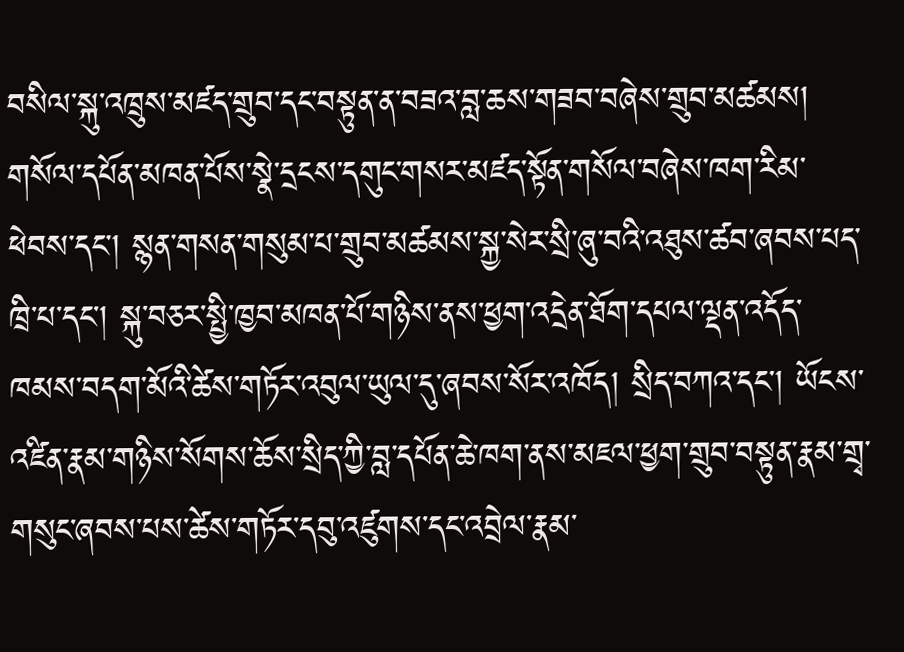བསིལ་སྐུ་འཁྲུས་མཛད་གྲུབ་དང་བསྟུན་ན་བཟའ་བླ་ཆས་གཟབ་བཞེས་གྲུབ་མཚམས། གསོལ་དཔོན་མཁན་པོས་སྣེ་དྲངས་དགུང་གསར་མཛད་སྟོན་གསོལ་བཞེས་ཁག་རིམ་ཕེབས་དང་། སྙན་གསན་གསུམ་པ་གྲུབ་མཚམས་སྐྱ་སེར་སྲི་ཞུ་བའི་འཐུས་ཚབ་ཞབས་པད་ཁྲི་པ་དང་། སྐུ་བཅར་སྤྱི་ཁྱབ་མཁན་པོ་གཉིས་ནས་ཕྱག་འདྲེན་ཐོག་དཔལ་ལྡན་འདོད་ཁམས་བདག་མོའི་ཚེས་གཏོར་འབུལ་ཡུལ་དུ་ཞབས་སོར་འཁོད། སྲིད་བཀའ་དང་། ཡོངས་འཛིན་རྣམ་གཉིས་སོགས་ཆོས་སྲིད་ཀྱི་བླ་དཔོན་ཆེ་ཁག་ནས་མཇལ་ཕྱག་གྲུབ་བསྟུན་རྣམ་གྲྭ་གསུང་ཞབས་པས་ཚེས་གཏོར་དབུ་འཛུགས་དང་འབྲེལ་རྣམ་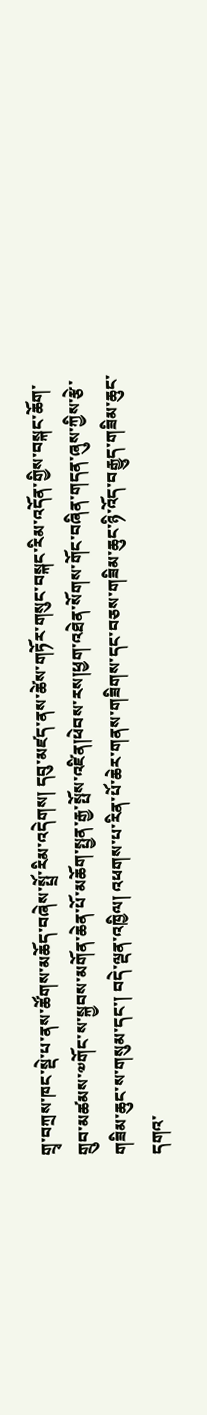གྲྭ་བཀྲས་ཁང་སྡེ་པ་ནས་ཚོགས་མཆོད་བཞེས་སྤྲོ་རིམ་འདེགས། དབུ་མཛད་ནས་ཚེས་གཏོར་གསུང་བསྐང་རིམ་འདོན་གྱིས་བསྐང་ཆོག་གྲུབ་མཚམས་༧གོང་ས་སྐྱབས་མགོན་ཆེན་པོ་མཆོག་སྤྱན་རྒྱ་སྤོས་འཛིན།ཕེབས་རས།ཕྱག་འཐེན་སོགས་གོང་བཞིན་གདན་ཞུས་ཀྱིས་རྩེ་གཟིམ་ཆུང་ས་གསུམ་དང་། བདེ་ལྡན་འཁྱིལ། འཕགས་པ་རིན་པོ་ཆེར་གནས་གཟིགས་དང་བཅས་གཟིམ་ཆུང་ཉི་འོད་བརྒྱུད་གཟིམ་ཆུང་དགའ་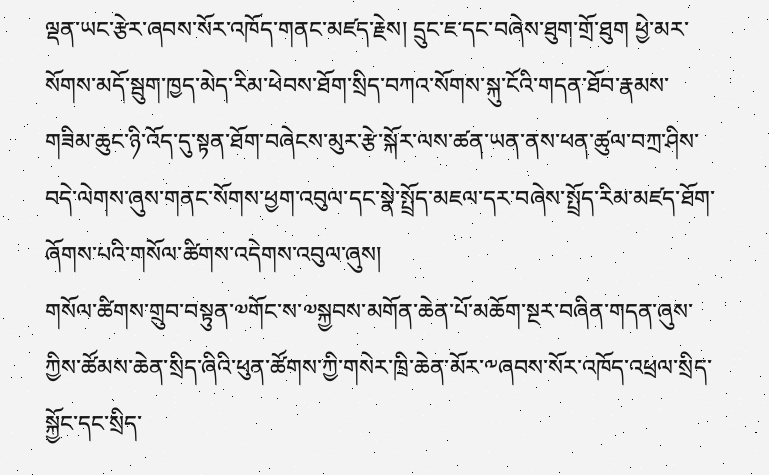ལྡན་ཡང་རྩེར་ཞབས་སོར་འཁོད་གནང་མཛད་རྗེས། དྲུང་ཇ་དང་བཞེས་ཐུག་གྲོ་ཐུག ཕྱེ་མར་སོགས་མདོ་སྦུག་ཁྱད་མེད་རིམ་ཕེབས་ཐོག་སྲིད་བཀའ་སོགས་སྐུ་ངོའི་གདན་ཐོབ་རྣམས་གཟིམ་ཆུང་ཉི་འོད་དུ་སྟན་ཐོག་བཞེངས་མུར་རྩེ་སྐོར་ལས་ཚན་ཡན་ནས་ཕན་ཚུལ་བཀྲ་ཤིས་བདེ་ལེགས་ཞུས་གནང་སོགས་ཕྱག་འབུལ་དང་སྣེ་སྤྲོད་མཇལ་དར་བཞེས་སྤྲོད་རིམ་མཛད་ཐོག་ཞོགས་པའི་གསོལ་ཚིགས་འདེགས་འབུལ་ཞུས།
གསོལ་ཚིགས་གྲུབ་བསྟུན་༧གོང་ས་༧སྐྱབས་མགོན་ཆེན་པོ་མཆོག་སྔར་བཞིན་གདན་ཞུས་ཀྱིས་ཚོམས་ཆེན་སྲིད་ཞིའི་ཕུན་ཚོགས་ཀྱི་གསེར་ཁྲི་ཆེན་མོར་༸ཞབས་སོར་འཁོད་འཕྲལ་སྲིད་སྐྱོང་དང་སྲིད་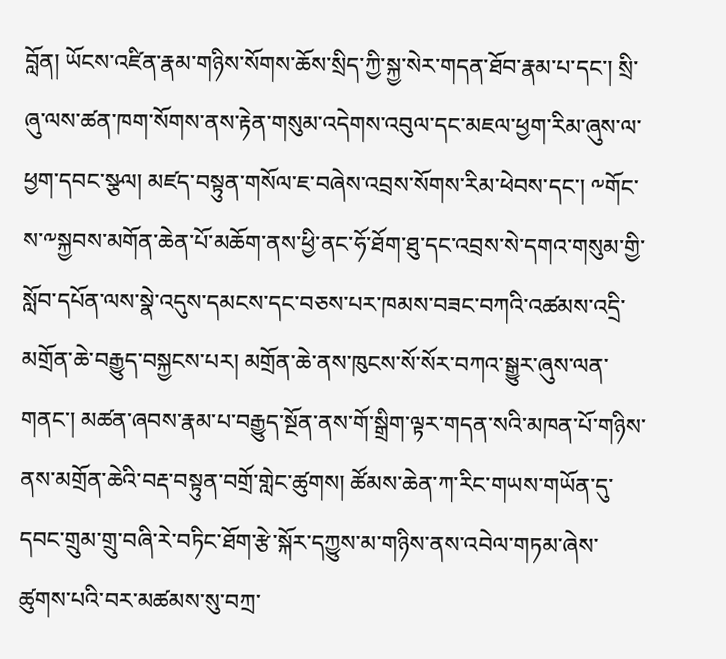བློན། ཡོངས་འཛིན་རྣམ་གཉིས་སོགས་ཆོས་སྲིད་ཀྱི་སྐྱ་སེར་གདན་ཐོབ་རྣམ་པ་དང་། སྲི་ཞུ་ལས་ཚན་ཁག་སོགས་ནས་རྟེན་གསུམ་འདེགས་འབུལ་དང་མཇལ་ཕྱག་རིམ་ཞུས་ལ་ཕྱག་དབང་སྩལ། མཛད་བསྟུན་གསོལ་ཇ་བཞེས་འབྲས་སོགས་རིམ་ཕེབས་དང་། ༸གོང་ས་༸སྐྱབས་མགོན་ཆེན་པོ་མཆོག་ནས་ཕྱི་ནང་ཧོ་ཐོག་ཐུ་དང་འབྲས་སེ་དགའ་གསུམ་གྱི་སློབ་དཔོན་ལས་སྣེ་འདུས་དམངས་དང་བཅས་པར་ཁམས་བཟང་བཀའི་འཚམས་འདྲི་མགྲོན་ཆེ་བརྒྱུད་བསྐྱངས་པར། མགྲོན་ཆེ་ནས་ཁུངས་སོ་སོར་བཀའ་སྒྱུར་ཞུས་ལན་གནང་། མཚན་ཞབས་རྣམ་པ་བརྒྱུད་སྔོན་ནས་གོ་སྒྲིག་ལྟར་གདན་སའི་མཁན་པོ་གཉིས་ནས་མགྲོན་ཆེའི་བརྡ་བསྟུན་བགྲོ་གླེང་ཚུགས། ཚོམས་ཆེན་ཀ་རིང་གཡས་གཡོན་དུ་དབང་གྲུམ་གྲུ་བཞི་རེ་བཏིང་ཐོག་རྩེ་སྐོར་དཀྱུས་མ་གཉིས་ནས་འབེལ་གཏམ་ཞེས་ཚུགས་པའི་བར་མཚམས་སུ་བཀྲ་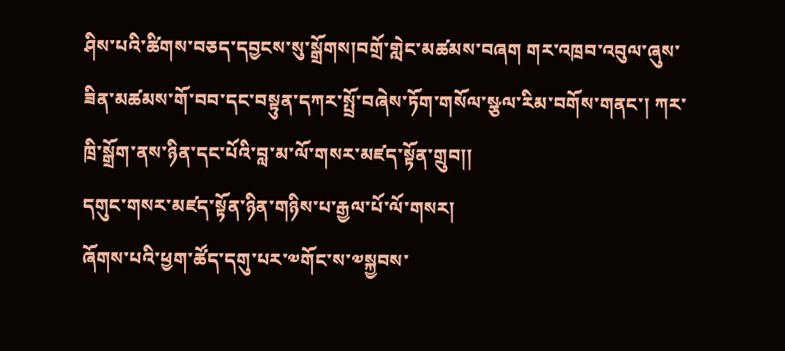ཤིས་པའི་ཚིགས་བཅད་དབྱངས་སུ་སྒྲོགས།བགྲོ་གླེང་མཚམས་བཞག གར་འཁྲབ་འབུལ་ཞུས་ཟིན་མཚམས་གོ་བབ་དང་བསྟུན་དཀར་སྤྲོ་བཞེས་ཏོག་གསོལ་སྩལ་རིམ་བགོས་གནང་། ཀར་ཁྲི་སྒྲོག་ནས་ཉིན་དང་པོའི་བླ་མ་ལོ་གསར་མཛད་སྟོན་གྲུབ།།
དགུང་གསར་མཛད་སྟོན་ཉིན་གཉིས་པ་རྒྱལ་པོ་ལོ་གསར།
ཞོགས་པའི་ཕྱག་ཚོད་དགུ་པར་༧གོང་ས་༧སྐྱབས་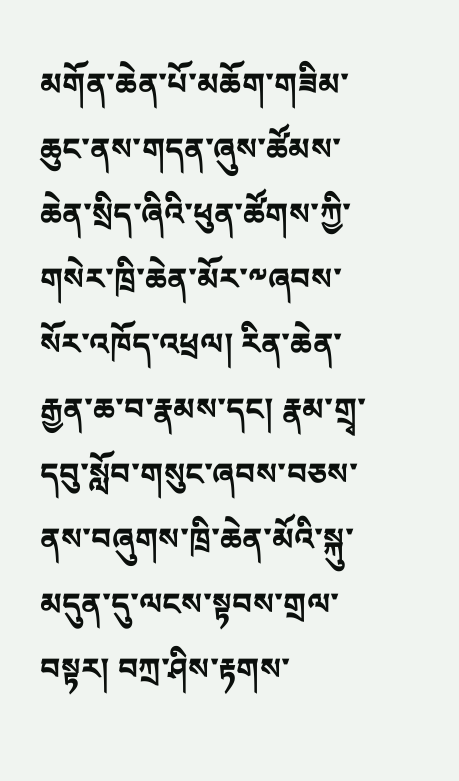མགོན་ཆེན་པོ་མཆོག་གཟིམ་ཆུང་ནས་གདན་ཞུས་ཚོམས་ཆེན་སྲིད་ཞིའི་ཕུན་ཚོགས་ཀྱི་གསེར་ཁྲི་ཆེན་མོར་༸ཞབས་སོར་འཁོད་འཕྲལ། རིན་ཆེན་རྒྱན་ཆ་བ་རྣམས་དང། རྣམ་གྲྭ་དབུ་སློབ་གསུང་ཞབས་བཅས་ནས་བཞུགས་ཁྲི་ཆེན་མོའི་སྐུ་མདུན་དུ་ལངས་སྟབས་གྲལ་བསྟར། བཀྲ་ཤིས་རྟགས་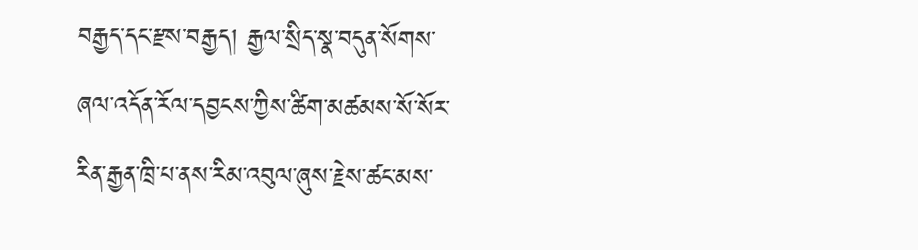བརྒྱད་དང་རྫས་བརྒྱད། རྒྱལ་སྲིད་སྣ་བདུན་སོགས་ཞལ་འདོན་རོལ་དབྱངས་ཀྱིས་ཚིག་མཚམས་སོ་སོར་རིན་རྒྱན་ཁྲི་པ་ནས་རིམ་འབུལ་ཞུས་རྗེས་ཚང་མས་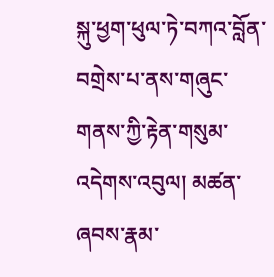སྐུ་ཕྱག་ཕུལ་ཏེ་བཀའ་བློན་བགྲེས་པ་ནས་གཞུང་གནས་ཀྱི་རྟེན་གསུམ་འདེགས་འབུལ། མཚན་ཞབས་རྣམ་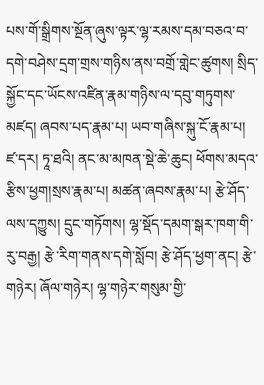པས་གོ་སྒྲིགས་སྔོན་ཞུས་ལྟར་ལྷ་རམས་དམ་བཅའ་བ་དགེ་བཤེས་དྲག་གྲས་གཉིས་ནས་བགྲོ་གླེང་ཚུགས། སྲིད་སྐྱོང་དང་ཡོངས་འཛིན་རྣམ་གཉིས་ལ་དབུ་གཏུགས་མཛད། ཞབས་པད་རྣམ་པ། ཡབ་གཞིས་སྐུ་ངོ་རྣམ་པ། ཛ་དར། ཏཱ་ཐའི། ནང་མ་མཁན་སྡེ་ཆེ་ཆུང། ཕོགས་མདའ་རྩིས་ཕྱག།སྲས་རྣམ་པ། མཚན་ཞབས་རྣམ་པ། རྩེ་ཤོད་ལས་དཀྱུས། དྲུང་གཏོགས། ལྷ་སྡོད་དམག་སྒར་ཁག་གི་རུ་བརྒྱ། རྩེ་རིག་གནས་དགེ་སློབ། རྩེ་ཤོད་ཕྱག་ནང། རྩེ་གཉེར། ཞོལ་གཉེར། ལྷ་གཉེར་གསུམ་གྱི་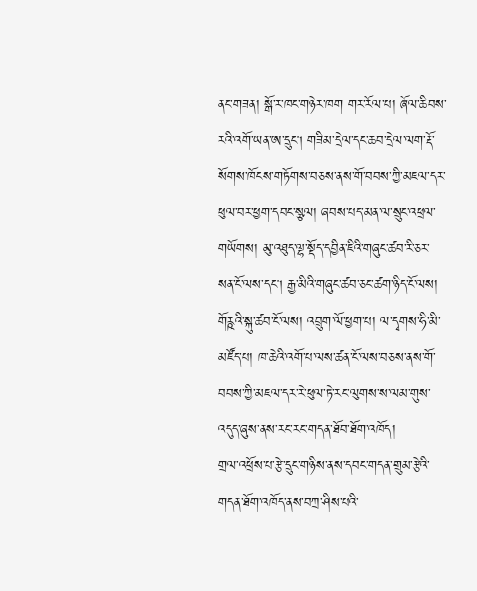ནང་གཟན། སྒོ་ར་ཁང་གཉེར་ཁག གར་རོལ་པ། ཞོལ་ཆིབས་རའི་འགོ་ཡན་ཨ་དྲུང། གཟིམ་དྲེལ་དང་ཆབ་དྲེལ་ལག་རྡོ་སོགས་ཁོངས་གཏོགས་བཅས་ནས་གོ་བབས་ཀྱི་མཇལ་དར་ཕུལ་བར་ཕྱག་དབང་སྩལ། ཞབས་པད་མན་ལ་སྲུང་འཕྲལ་གཡོགས། མུ་འཐུད་ལྷ་སྡོད་དབྱིན་ཇིའི་གཞུང་ཚབ་རི་ཅར་སན་ངོ་ལས་དང། རྒྱ་མིའི་གཞུང་ཚབ་ཅང་ཚག་ཉིད་ངོ་ལས། གོརྵའི་སྐུ་ཚབ་ངོ་ལས། འབྲུག་ལོ་ཕྱག་པ། ལ་དྭགས་ཧི་མི་མཛོད་པ། ཁ་ཆེའི་འགོ་པ་ལས་ཚན་ངོ་ལས་བཅས་ནས་གོ་བབས་ཀྱི་མཇལ་དར་རེ་ཕུལ་ཏེ་རང་ལུགས་ས་ལམ་གུས་འདུད་ཞུས་ནས་རང་རང་གདན་ཐོབ་ཐོག་འཁོད།
གྲལ་འཕྲོས་པ་རྩེ་དྲུང་གཉིས་ནས་དབང་གདན་གྲུམ་རྩེའི་གདན་ཐོག་འཁོད་ནས་བཀྲ་ཤིས་པའི་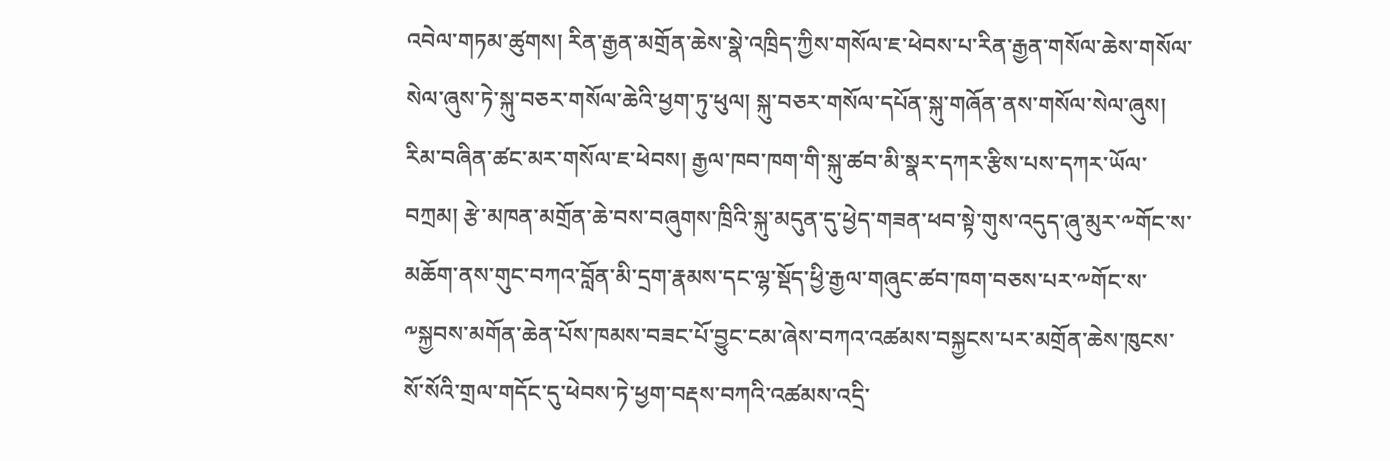འབེལ་གཏམ་ཚུགས། རིན་རྒྱན་མགྲོན་ཆེས་སྣེ་འཁྲིད་ཀྱིས་གསོལ་ཇ་ཕེབས་པ་རིན་རྒྱན་གསོལ་ཆེས་གསོལ་སེལ་ཞུས་ཏེ་སྐུ་བཅར་གསོལ་ཆེའི་ཕྱག་ཏུ་ཕུལ། སྐུ་བཅར་གསོལ་དཔོན་སྐུ་གཞོན་ནས་གསོལ་སེལ་ཞུས། རིམ་བཞིན་ཚང་མར་གསོལ་ཇ་ཕེབས། རྒྱལ་ཁབ་ཁག་གི་སྐུ་ཚབ་མི་སྣར་དཀར་རྩིས་པས་དཀར་ཡོལ་བཀྲམ། རྩེ་མཁན་མགྲོན་ཆེ་བས་བཞུགས་ཁྲིའི་སྐུ་མདུན་དུ་ཕྱེད་གཟན་ཕབ་སྟེ་གུས་འདུད་ཞུ་མུར་༸གོང་ས་མཆོག་ནས་གུང་བཀའ་བློན་མི་དྲག་རྣམས་དང་ལྷ་སྡོད་ཕྱི་རྒྱལ་གཞུང་ཚབ་ཁག་བཅས་པར་༸གོང་ས་༸སྐྱབས་མགོན་ཆེན་པོས་ཁམས་བཟང་པོ་བྱུང་ངམ་ཞེས་བཀའ་འཚམས་བསྐྱངས་པར་མགྲོན་ཆེས་ཁུངས་སོ་སོའི་གྲལ་གདོང་དུ་ཕེབས་ཏེ་ཕྱག་བརྡས་བཀའི་འཚམས་འདྲི་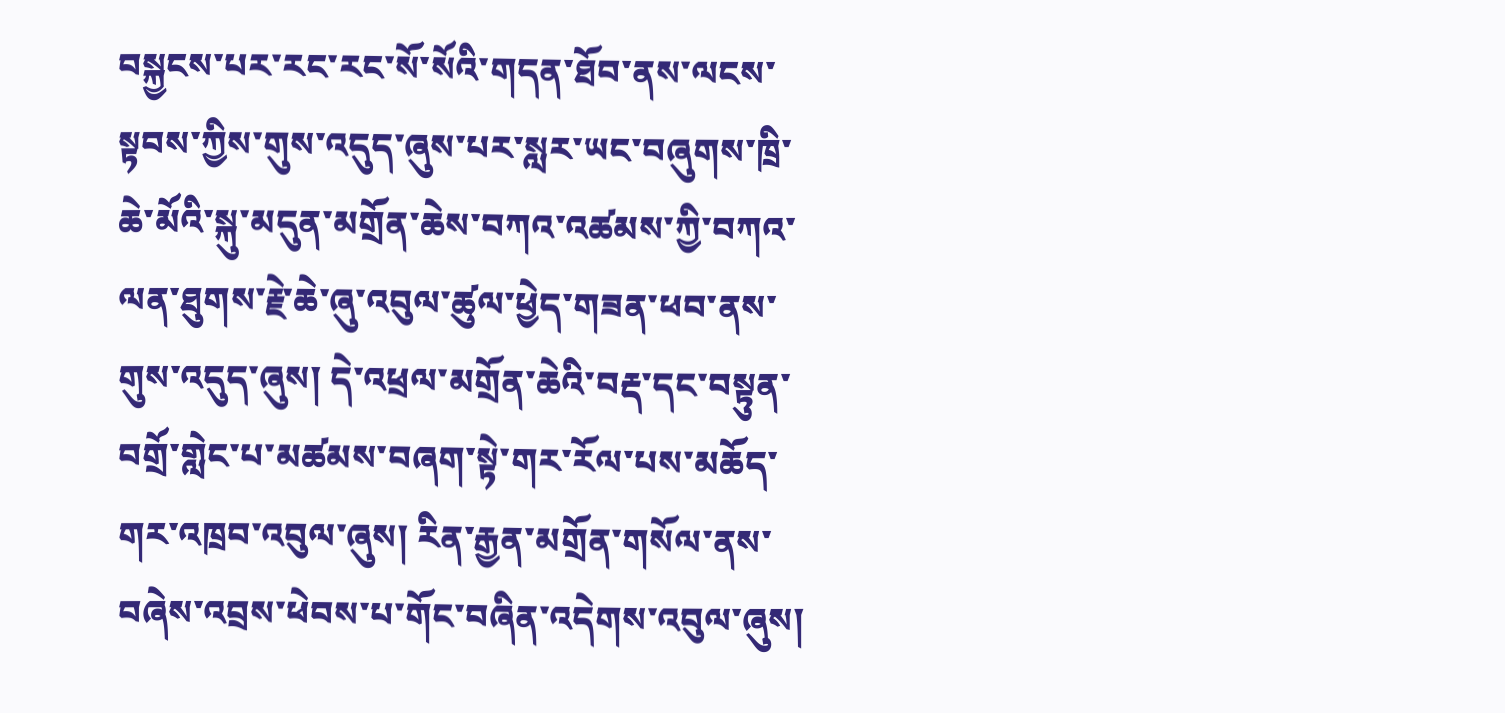བསྐྱངས་པར་རང་རང་སོ་སོའི་གདན་ཐོབ་ནས་ལངས་སྟབས་ཀྱིས་གུས་འདུད་ཞུས་པར་སླར་ཡང་བཞུགས་ཁྲི་ཆེ་མོའི་སྐུ་མདུན་མགྲོན་ཆེས་བཀའ་འཚམས་ཀྱི་བཀའ་ལན་ཐུགས་རྗེ་ཆེ་ཞུ་འབུལ་ཚུལ་ཕྱེད་གཟན་ཕབ་ནས་གུས་འདུད་ཞུས། དེ་འཕྲལ་མགྲོན་ཆེའི་བརྡ་དང་བསྟུན་བགྲོ་གླེང་པ་མཚམས་བཞག་སྟེ་གར་རོལ་པས་མཆོད་གར་འཁྲབ་འབུལ་ཞུས། རིན་རྒྱན་མགྲོན་གསོལ་ནས་བཞེས་འབྲས་ཕེབས་པ་གོང་བཞིན་འདེགས་འབུལ་ཞུས།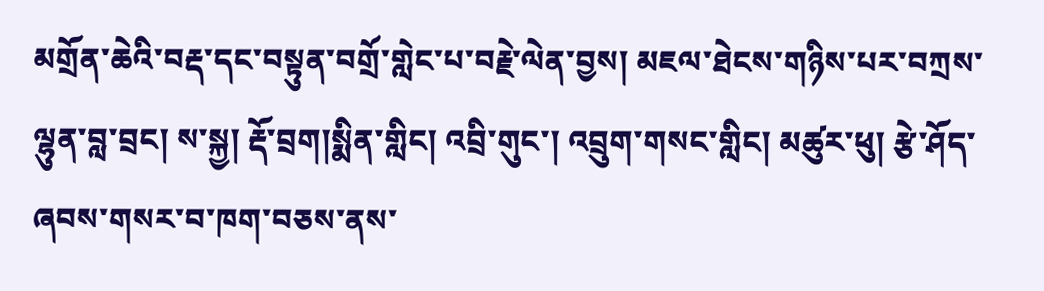མགྲོན་ཆེའི་བརྡ་དང་བསྟུན་བགྲོ་གླེང་པ་བརྗེ་ལེན་བྱས། མཇལ་ཐེངས་གཉིས་པར་བཀྲས་ལྷུན་བླ་བྲང། ས་སྐྱ། རྡོ་བྲག།སྨིན་གླིང། འབྲི་གུང་། འབྲུག་གསང་གླིང། མཚུར་ཕུ། རྩེ་ཤོད་ཞབས་གསར་བ་ཁག་བཅས་ནས་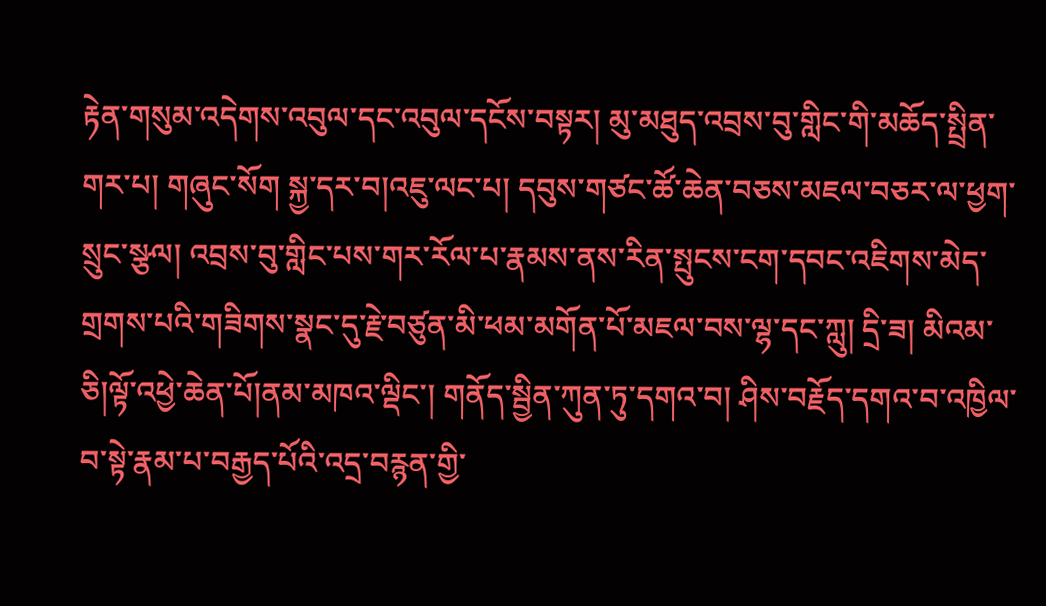རྟེན་གསུམ་འདེགས་འབུལ་དང་འབུལ་དངོས་བསྟར། མུ་མཐུད་འབྲས་བུ་གླིང་གི་མཆོད་སྤྲིན་གར་པ། གཞུང་སོག སྐྱ་དར་བ།འཇུ་ལང་པ། དབུས་གཙང་ཚོ་ཆེན་བཅས་མཇལ་བཅར་ལ་ཕྱག་སྲུང་སྩལ། འབྲས་བུ་གླིང་པས་གར་རོལ་པ་རྣམས་ནས་རིན་སྤུངས་ངག་དབང་འཇིགས་མེད་གྲགས་པའི་གཟིགས་སྣང་དུ་རྗེ་བཙུན་མི་ཕམ་མགོན་པོ་མཇལ་བས་ལྷ་དང་ཀླུ། དྲི་ཟ། མིའམ་ཅི།ལྟོ་འཕྱེ་ཆེན་པོ།ནམ་མཁའ་ལྡིང་། གནོད་སྦྱིན་ཀུན་ཏུ་དགའ་བ། ཤིས་བརྗོད་དགའ་བ་འཁྱིལ་བ་སྟེ་རྣམ་པ་བརྒྱད་པོའི་འདྲ་བརྙན་གྱི་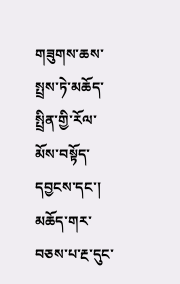གཟུགས་ཆས་སྤྲས་ཏེ་མཆོད་སྤྲིན་གྱི་རོལ་མོས་བསྟོད་དབྱངས་དང་། མཆོད་གར་བཅས་པ་རྔ་དུང་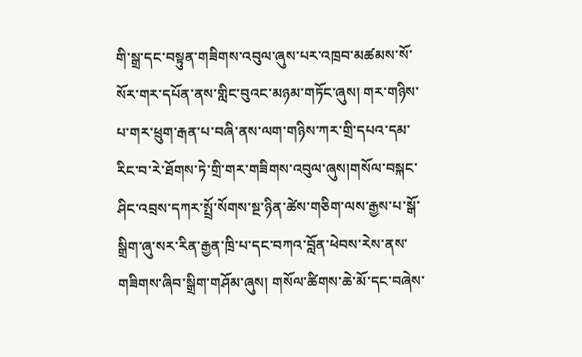གི་སྒྲ་དང་བསྟུན་གཟིགས་འབུལ་ཞུས་པར་འཁྲབ་མཚམས་སོ་སོར་གར་དཔོན་ནས་གླིང་བུའང་མཉམ་གཏོང་ཞུས། གར་གཉིས་པ་གར་ཕྲུག་རྒན་པ་བཞི་ནས་ལག་གཉིས་ཀར་གྲི་དཔའ་དམ་རིང་བ་རེ་ཐོགས་ཏེ་གྲི་གར་གཟིགས་འབུལ་ཞུས།གསོལ་བསྐང་ཤིང་འབྲས་དཀར་སྤྲོ་སོགས་སྔ་ཉིན་ཚེས་གཅིག་ལས་རྒྱས་པ་སྒོ་སྒྲིག་ཞུ་སར་རིན་རྒྱན་ཁྲི་པ་དང་བཀའ་བློན་ཕེབས་རེས་ནས་གཟིགས་ཞིབ་སྒྲིག་གཤོམ་ཞུས། གསོལ་ཚིགས་ཆེ་མོ་དང་བཞེས་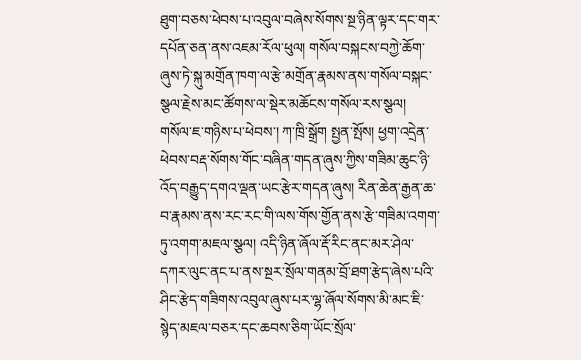ཐུག་བཅས་ཕེབས་པ་འབུལ་བཞེས་སོགས་སྔ་ཉིན་ལྟར་དང་གར་དཔོན་ཅན་ནས་འཇམ་རོལ་ཕུལ། གསོལ་བསྐངས་བཀྱེ་ཆོག་ཞུས་ཏེ་སྐུ་མགྲོན་ཁག་ལ་རྩེ་མགྲོན་རྣམས་ནས་གསོལ་བསྐང་སྩལ་རྗེས་མང་ཚོགས་ལ་སྡེར་མཆོངས་གསོལ་རས་སྩལ། གསོལ་ཇ་གཉིས་པ་ཕེབས་། ཀ་ཁྲི་སྒྲོག སྤྱན་སྤོས། ཕྱག་འདྲེན་ཕེབས་བརྡ་སོགས་གོང་བཞིན་གདན་ཞུས་ཀྱིས་གཟིམ་ཆུང་ཉི་འོད་བརྒྱུད་དགའ་ལྡན་ཡང་རྩེར་གདན་ཞུས། རིན་ཆེན་རྒྱན་ཆ་བ་རྣམས་ནས་རང་རང་གི་ལས་གོས་གྱོན་ནས་རྩེ་གཟིམ་འགག་ཏུ་འགག་མཇལ་སྩལ། འདི་ཉིན་ཞོལ་རྡོ་རིང་ནང་མར་ཤེལ་དཀར་ལུང་ནང་པ་ནས་སྔར་སྲོལ་གནམ་བྲོ་ཐག་རྩེད་ཞེས་པའི་ཤིང་རྩེད་གཟིགས་འབུལ་ཞུས་པར་ལྷ་ཞོལ་སོགས་མི་མང་ཇི་སྙེད་མཇལ་བཅར་དང་ཆབས་ཅིག་ཡོང་སྲོལ་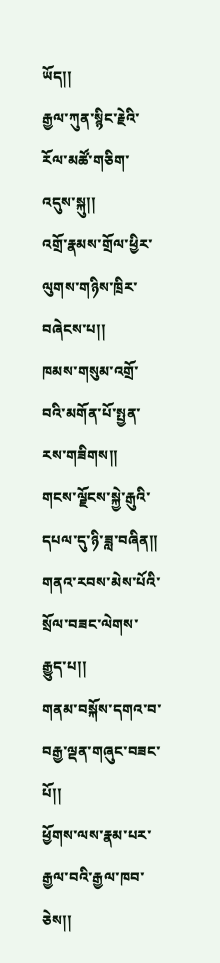ཡོད།།
རྒྱལ་ཀུན་སྙིང་རྗེའི་རོལ་མཚོ་གཅིག་འདུས་སྐུ།།
འགྲོ་རྣམས་གྲོལ་ཕྱིར་ལུགས་གཉིས་ཁྲིར་བཞེངས་པ།།
ཁམས་གསུམ་འགྲོ་བའི་མགོན་པོ་སྤྱན་རས་གཟིགས།།
གངས་ལྗོངས་སྐྱེ་རྒུའི་དཔལ་དུ་ཉི་ཟླ་བཞིན།།
གནའ་རབས་མེས་པོའི་སྲོལ་བཟང་ལེགས་རྒྱུད་པ།།
གནམ་བསྐོས་དགའ་བ་བརྒྱ་ལྡན་གཞུང་བཟང་པོ།།
ཕྱོགས་ལས་རྣམ་པར་རྒྱལ་བའི་རྒྱལ་ཁབ་ཅེས།།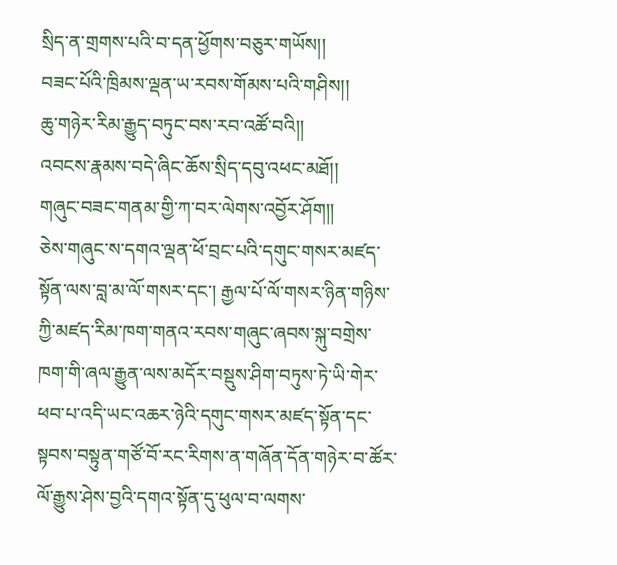སྲིད་ན་གྲགས་པའི་བ་དན་ཕྱོགས་བཅུར་གཡོས།།
བཟང་པོའི་ཁྲིམས་ལྡན་ཡ་རབས་གོམས་པའི་གཤིས།།
ཆུ་གཉེར་རིམ་རྒྱུད་བཏུང་བས་རབ་འཚོ་བའི།།
འབངས་རྣམས་བདེ་ཞིང་ཆོས་སྲིད་དབུ་འཕང་མཐོ།།
གཞུང་བཟང་གནམ་གྱི་ཀ་བར་ལེགས་འབྱོར་ཤོག།།
ཅེས་གཞུང་ས་དགའ་ལྡན་ཕོ་བྲང་པའི་དགུང་གསར་མཛད་སྟོན་ལས་བླ་མ་ལོ་གསར་དང་། རྒྱལ་པོ་ལོ་གསར་ཉིན་གཉིས་ཀྱི་མཛད་རིམ་ཁག་གནའ་རབས་གཞུང་ཞབས་སྐུ་བགྲེས་ཁག་གི་ཞལ་རྒྱུན་ལས་མདོར་བསྡུས་ཤིག་བཏུས་ཏེ་ཡི་གེར་ཕབ་པ་འདི་ཡང་འཆར་ཉེའི་དགུང་གསར་མཛད་སྟོན་དང་སྟབས་བསྟུན་གཙོ་བོ་རང་རིགས་ན་གཞོན་དོན་གཉེར་བ་ཚོར་ལོ་རྒྱུས་ཤེས་བྱའི་དགའ་སྟོན་དུ་ཕུལ་བ་ལགས་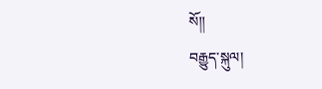སོ།།
བརྒྱུད་སྐུལ།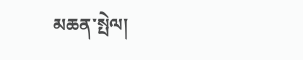མཆན་སྤེལ།